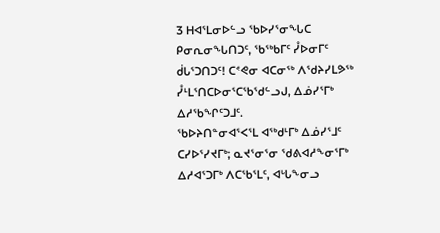3 ᕼᐊᕐᒪᓂᐅᓪᓗ ᖃᐅᓯᕐᓂᖓᑕ ᑭᓂᕆᓂᖓᑎᑐᑦ, ᖃᖅᑲᒥᑦ ᓮᐅᓂᒥᑦ ᑰᒐᕐᑐᑎᑐᑦ! ᑕᕝᕙᓂ ᐊᑕᓂᖅ ᐱᖁᔨᓯᒪᕗᖅ ᓮᒻᒪᕐᑎᑕᐅᓂᕐᑕᖃᖁᓪᓗᒍ, ᐃᓅᓯᕐᒥᒃ ᐃᓱᖃᖏᑦᑐᒧᑦ.
ᖃᐅᔨᑎᓐᓂᐊᕐᐸᕐᒪ ᐊᖅᑯᒻᒥᒃ ᐃᓅᓯᕐᒧᑦ ᑕᓯᐅᕐᓯᔪᒥᒃ; ᓇᔪᕐᓂᕐᓂ ᖁᕕᐊᓱᖕᓂᕐᒥᒃ ᐃᓱᐊᕐᑐᒥᒃ ᐱᑕᖃᕐᒪᑦ, ᐊᒡᒐᖕᓂᓗ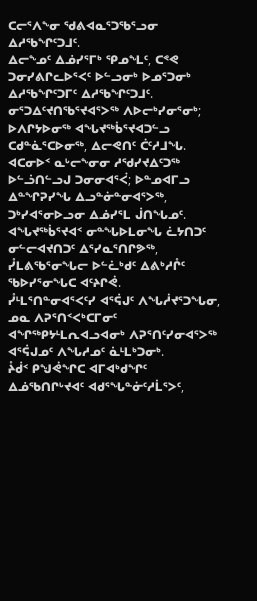ᑕᓕᕐᐱᖕᓂ ᖁᕕᐊᓇᕐᑐᖃᕐᓗᓂ ᐃᓱᖃᖏᑦᑐᒧᑦ.
ᐃᓕᖕᓄᑦ ᐃᓅᓯᕐᒥᒃ ᕿᓄᖕᒪᑦ, ᑕᕝᕙ ᑐᓂᓯᕕᒋᓚᐅᕐᐸᑦ ᐅᓪᓗᓂᒃ ᐅᓄᕐᑐᓂᒃ ᐃᓱᖃᖏᑦᑐᒥᑦ ᐃᓱᖃᖏᑦᑐᒧᑦ.
ᓂᕐᑐᐃᑦᔪᑎᖃᕐᔪᐊᕐᐳᖅ ᐱᐅᓕᒃᓯᓂᕐᓂᒃ; ᐅᐱᒋᔭᐅᓂᖅ ᐊᖓᔪᖅᑳᕐᔪᐊᑐᓪᓗ ᑕᑯᓐᓈᕐᑕᐅᓂᖅ, ᐃᓕᕙᑎᑦ ᑖᑦᓱᒧᖓ.
ᐊᑕᓂᐅᑉ ᓇᒡᓕᖕᓂᓂ ᓱᖁᓯᔪᐃᑦᑐᖅ ᐅᓪᓘᑎᓪᓗᒍ ᑐᓂᓂᐊᕐᐹ; ᐅᓐᓄᐊᒥᓗ ᐃᓐᖏᕈᓯᖓ ᐃᓗᓐᓃᓐᓂᐊᕐᐳᖅ, ᑐᒃᓯᐊᕐᓂᐅᓗᓂ ᐃᓅᓯᕐᒪ ᒎᑎᖓᓄᑦ.
ᐊᖓᔪᖅᑳᕐᔪᐊᑉ ᓂᓐᖓᐅᒪᓂᖓ ᓛᔭᑎᑐᑦ ᓂᓪᓕᐊᔪᑎᑐᑦ ᐃᕐᓯᓇᕐᑎᒋᕗᖅ, ᓮᒪᕕᖃᕐᓂᖓᓕ ᐅᓪᓛᒃᑯᑦ ᐃᕕᒃᓱᒊᑦ ᖃᐅᓯᕐᓂᖓᑕ ᐊᑦᔨᒋᕚ.
ᓮᒻᒪᕐᑎᓐᓂᐊᕐᐸᑦᓯ ᐊᕐᕌᒍᑦ ᐱᖓᓲᔪᕐᑐᖓᓂ, ᓄᓇ ᐱᕈᕐᑎᑉᐸᒃᑕᒥᓂᑦ ᐊᖏᖅᑭᔭᒻᒪᕆᐊᓗᐊᓂᒃ ᐱᕈᕐᑎᑦᓯᓂᐊᕐᐳᖅ ᐊᕐᕌᒍᓄᑦ ᐱᖓᓱᓄᑦ ᓈᒻᒪᒃᑐᓂᒃ.
ᔧᑰᑉ ᑭᖑᕚᖏᑕ ᐊᒥᐊᒃᑯᖏᑦ ᐃᓅᖃᑎᒋᒡᔪᐊᑦ ᐊᑯᕐᖓᓐᓃᑦᓱᒫᕐᐳᑦ,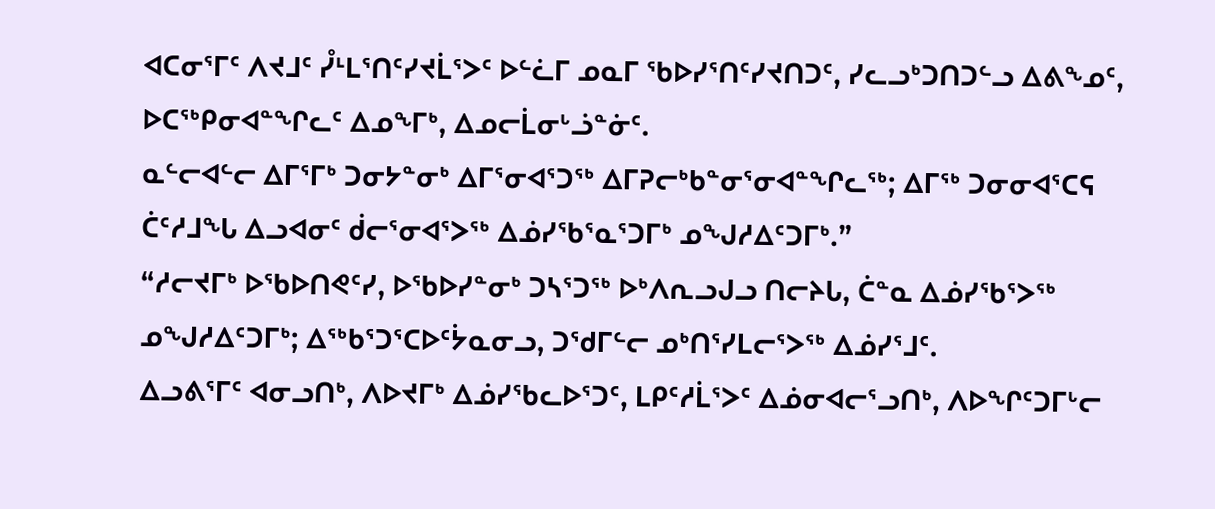ᐊᑕᓂᕐᒥᑦ ᐱᔪᒧᑦ ᓮᒻᒪᕐᑎᑦᓯᔪᒫᕐᐳᑦ ᐅᓪᓛᒥ ᓄᓇᒥ ᖃᐅᓯᕐᑎᑦᓯᔪᑎᑐᑦ, ᓯᓚᓗᒃᑐᑎᑐᓪᓗ ᐃᕕᖕᓄᑦ, ᐅᑕᖅᑭᓂᐊᓐᖏᓚᑦ ᐃᓄᖕᒥᒃ, ᐃᓄᓕᒫᓂᒡᓘᓐᓃᑦ.
ᓇᓪᓕᐊᓪᓕ ᐃᒥᕐᒥᒃ ᑐᓂᔭᓐᓂᒃ ᐃᒥᕐᓂᐊᕐᑐᖅ ᐃᒥᕈᓕᒃᑲᓐᓂᕐᓂᐊᓐᖏᓚᖅ; ᐃᒥᖅ ᑐᓂᓂᐊᕐᑕᕋ ᑖᑦᓱᒧᖓ ᐃᓗᐊᓂᑦ ᑰᓕᕐᓂᐊᕐᐳᖅ ᐃᓅᓯᖃᕐᓇᕐᑐᒥᒃ ᓄᖑᓱᐃᑦᑐᒥᒃ.”
“ᓱᓕᔪᒥᒃ ᐅᖃᐅᑎᕙᑦᓯ, ᐅᖃᐅᓯᓐᓂᒃ ᑐᓴᕐᑐᖅ ᐅᒃᐱᕆᓗᒍᓗ ᑎᓕᔨᒐ, ᑖᓐᓇ ᐃᓅᓯᖃᕐᐳᖅ ᓄᖑᓱᐃᑦᑐᒥᒃ; ᐃᖅᑲᕐᑐᕐᑕᐅᑦᔮᓇᓂᓗ, ᑐᖁᒥᓪᓕ ᓄᒃᑎᕐᓯᒪᓕᕐᐳᖅ ᐃᓅᓯᕐᒧᑦ.
ᐃᓗᕕᕐᒥᑦ ᐊᓂᓗᑎᒃ, ᐱᐅᔪᒥᒃ ᐃᓅᓯᖃᓚᐅᕐᑐᑦ, ᒪᑭᑦᓱᒫᕐᐳᑦ ᐃᓅᓂᐊᓕᕐᓗᑎᒃ, ᐱᐅᖏᑦᑐᒥᒡᓕ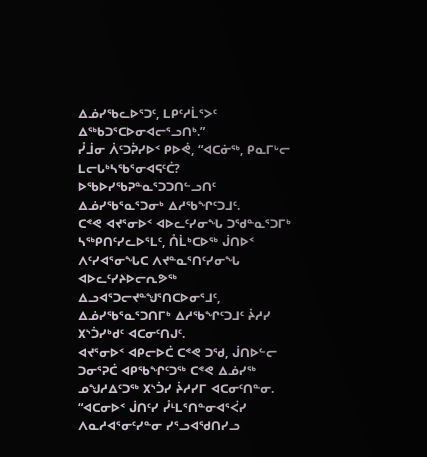ᐃᓅᓯᖃᓚᐅᕐᑐᑦ, ᒪᑭᑦᓱᒫᕐᐳᑦ ᐃᖅᑲᑐᕐᑕᐅᓂᐊᓕᕐᓗᑎᒃ.”
ᓮᒨᓂ ᐲᑦᑐᕉᓯᐅᑉ ᑭᐅᕚ, “ᐊᑕᓃᖅ, ᑭᓇᒥᒡᓕ ᒪᓕᒐᒃᓴᖃᕐᓂᐊᕋᑦᑖ? ᐅᖃᐅᓯᖃᕈᓐᓇᕐᑐᑐᑎᓪᓗᑎᑦ ᐃᓅᓯᖃᕐᓇᕐᑐᓂᒃ ᐃᓱᖃᖏᑦᑐᒧᑦ.
ᑕᕝᕙ ᐊᔪᕐᓂᐅᑉ ᐊᐅᓚᑦᓯᓂᖓ ᑐᖁᓐᓇᕐᑐᒥᒃ ᓴᖅᑭᑎᑦᓯᓚᐅᕐᒪᑦ, ᑍᒫᒃᑕᐅᖅ ᒎᑎᐅᑉ ᐱᑦᓯᐊᕐᓂᖓᑕ ᐱᔪᓐᓇᕐᑎᑦᓯᓂᖓ ᐊᐅᓚᑦᓯᔨᐅᓕᕆᕗᖅ ᐃᓗᐊᕐᑐᓕᔪᓐᖑᕐᑎᑕᐅᓂᕐᒧᑦ, ᐃᓅᓯᖃᕐᓇᕐᑐᑎᒥᒃ ᐃᓱᖃᖏᑦᑐᒧᑦ ᔩᓱᓯ ᙭ᔅᑑᓯᒃᑯᑦ ᐊᑕᓂᑦᑎᒍᑦ.
ᐊᔪᕐᓂᐅᑉ ᐊᑭᓕᐅᑖ ᑕᕝᕙ ᑐᖁ, ᒎᑎᐅᓪᓕ ᑐᓂᕐᕈᑖ ᐊᑭᖃᖏᑦᑐᖅ ᑕᕝᕙ ᐃᓅᓯᖅ ᓄᖑᓱᐃᑦᑐᖅ ᙭ᔅᑑᓯ ᔩᓱᓯᒥ ᐊᑕᓂᑦᑎᓐᓂ.
“ᐊᑕᓂᐅᑉ ᒎᑎᑦᓯ ᓮᒻᒪᕐᑎᓐᓂᐊᕐᐹᓯ ᐱᓇᓱᐊᕐᓂᑦᓯᓐᓂ ᓯᕐᓗᐊᖁᑎᓯᓗ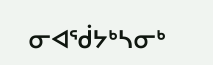ᓂᐊᖂᔭᒃᓴᓂᒃ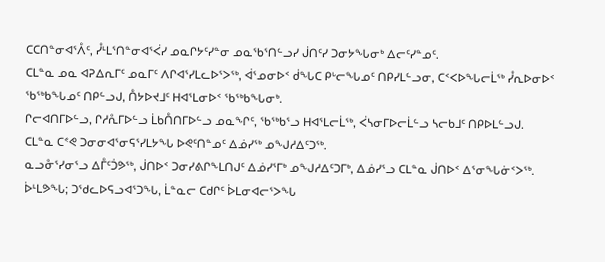ᑕᑕᑎᓐᓂᐊᕐᐰᑦ, ᓮᒻᒪᕐᑎᓐᓂᐊᕐᐹᓯ ᓄᓇᒋᔭᑦᓯᓐᓂ ᓄᓇᖃᕐᑎᓪᓗᓯ ᒎᑎᑦᓯ ᑐᓂᔭᖓᓂᒃ ᐃᓕᑦᓯᓐᓄᑦ.
ᑕᒪᓐᓇ ᓄᓇ ᐊᕈᐃᕆᒥᑦ ᓄᓇᒥᑦ ᐱᒋᐊᕐᓯᒪᓚᐅᕐᐳᖅ, ᐋᕐᓄᓂᐅᑉ ᑰᖓᑕ ᑭᒡᓕᖓᓄᑦ ᑎᑭᓯᒪᓪᓗᓂ, ᑕᑉᐸᐅᖓᓕᒫᖅ ᓮᕆᐅᓂᐅᑉ ᖃᖅᑲᖓᓄᑦ ᑎᑭᓪᓗᒍ, ᑍᔭᐅᔪᒧᑦ ᕼᐊᕐᒪᓂᐅᑉ ᖃᖅᑲᖓᓂᒃ.
ᒋᓕᐊᑎᒥᐅᓪᓗ, ᒋᓱᕅᒥᐅᓪᓗ ᒫᑲᑍᑎᒥᐅᓪᓗ ᓄᓇᖏᑦ, ᖃᖅᑲᕐᓗ ᕼᐊᕐᒪᓕᒫᖅ, ᐹᓴᓂᒥᐅᓕᒫᓪᓗ ᓴᓕᑲᒧᑦ ᑎᑭᐅᒪᓪᓗᒍ.
ᑕᒪᓐᓇ ᑕᕝᕙ ᑐᓂᓂᐊᕐᓂᕋᕐᓯᒪᔭᖓ ᐅᕙᑦᑎᓐᓄᑦ ᐃᓅᓯᖅ ᓄᖑᓱᐃᑦᑐᖅ.
ᓇᓗᓁᕐᓯᓂᕐᓗ ᐃᒤᑦᑑᕗᖅ, ᒎᑎᐅᑉ ᑐᓂᓯᕕᒋᖕᒪᑎᒍᑦ ᐃᓅᓯᕐᒥᒃ ᓄᖑᓱᐃᑦᑐᒥᒃ, ᐃᓅᓯᕐᓗ ᑕᒪᓐᓇ ᒎᑎᐅᑉ ᐃᕐᓂᖓᓃᑉᐳᖅ.
ᐆᒻᒪᕗᖓ; ᑐᖁᓚᐅᕋᓗᐊᕐᑐᖓ, ᒫᓐᓇᓕ ᑕᑯᒋᑦ ᐆᒪᓂᐊᓕᕐᐳᖓ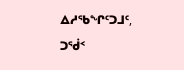ᐃᓱᖃᖏᑦᑐᒧᑦ, ᑐᖂᑉ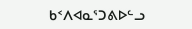ᑲᑉᐱᐊᓇᕐᑐᕕᐅᓪᓗ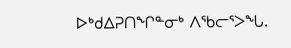ᐅᒃᑯᐃᕈᑎᖏᓐᓂᒃ ᐱᖃᓕᕐᐳᖓ.